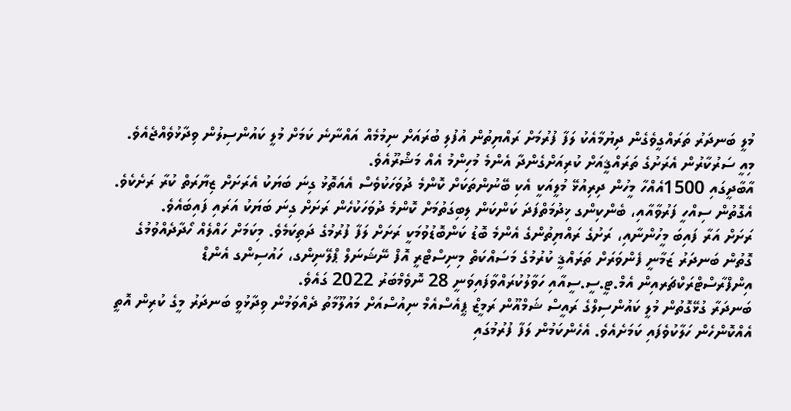މުލީ ބަނދަރު ތަރައްގީވެގެން ދިޔުމާއެކު ލަފާ ފުރުމަށް ރައްޔިތުން އުފުލި ބުރައަށް ނިމުމެއް އައްނާނެ ކަމަށް މުލީ ކައުންސިލުން ވިދާޅުވެއްޖެއެވެ. މިއީ ސަރުކާރުން އެރަށުގެ ތަރައްޤީއަށް ކުރިއަށްގެންދާ އެންމެ މުހިންމު އެއް މަޝްރޫއެވެ.
އާބާދީގައި 1500އެއްހާ މީހުން ދިރިއުޅޭ މުލީއަކީ އެކި ބޭނުންތަކަށް ކޮންމެ ދުވަހަކުވެސް އެއަތޮޅު ގިނަ ބަޔަކު އެރަށަށް ޒިޔާރަތް ކުރާ ރަށެކެވެ. އެގޮތުން ސިއްހީ ފަރުވާއާއި، ބެންކިންގ ޚިދުމަތްފަދަ ކަންކަން ލިބިގަތުމަށް ކޮންމެ ދުވަހަކުހެން ރަށަށް ގިނަ ބަޔަކު އަރައި ފައިބައެވެ.
ރަށަށް އަރާ ފައިބަ މީހުންނާއި، ރަށުގެ ރައްޔިތުންގެ އެންމެ ބޮޑު ކަންބޮޑުވުމަކީ ރަށަށް ލަފާ ފުރުމުގެ ދަތިކަމެވެ. މިކަމަށް ހައްލެއް ހޯދާދެއްވުމުގެ ގޮތުން ބަނދަރު ޒަމާނީ ފެންވަރަށް ތަރައްޤީ ކުރުމުގެ މަސައްކަތް މިނިސްޓްރީ އޮފް ނޭޝަނަލް ޕްލޭނިންގ، ހައުސިންގ އެންޑް އިންފްރާސްޓްރަކްޗަރއިން އެމް.ޓީ.ސީ.ސީއާއި ހަވާލުކުރައްވާފައިވަނީ 28 ނޮވެމްބަރު 2022 ގައެވެ.
ބަނދަރާ ގުޅޭގޮތުން މުލީ ކައުންސިލްގެ ރައީސް ޝަމްއޫން ރަމީޒް ޕީއެސްއެމް ނިއުސްއަށް މައުލޫމާތު ދެއްވަމުން ވިދާޅުވީ ބަނދަރު މީގެ ކުރިން އޮތީ އެއްކޮންހެން ހަލާކުވެފައި ކަމަށެއެވެ. އެހެންކަމުން ލަފާ ފުރުމުގައި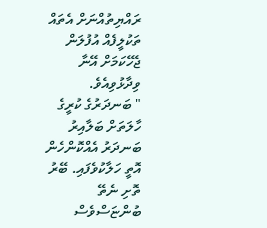ރައްޔިތުއްނަށް އެތައް ތަކުލީފެއް އުފުލަން ޖެހޭކަމަށް އޭނާ ވިދާޅުވިއެވެ.
" ބަނދަރުގެ ކުރީގެ ހާލަތަށް ބަލާއިރު ބަނދަރު އެއްކޮންހެން އޮތީ ހަލާކުވެފައި. ބޭރު ތޮށި ނެތޭ ބުންޏަސްވެސް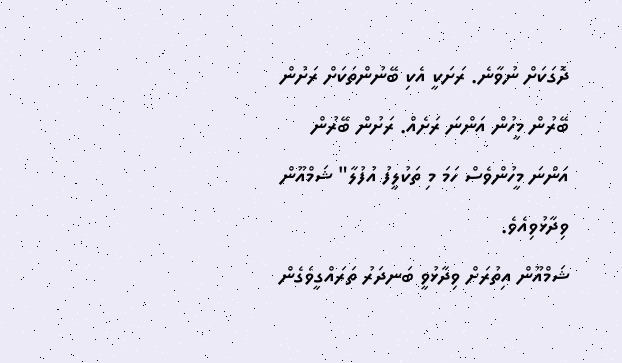ދޮގަކަށް ނުވާނެ. ރަށަކީ އެކި ބޭނުންތަކަށް ރަށުން ބޭރުން މީހުން އަންނަ ރަށެއް. ރަށުން ބޭރުން އަންނަ މީހުންވެސް ހަމަ މި ތަކުލީފު އުފުލާ" ޝަމްއޫން ވިދާޅުވިއެވެ.
ޝަމްއޫން އިތުރަށް ވިދާޅުވީ ބަނދަރު ތަރައްގީވެގެން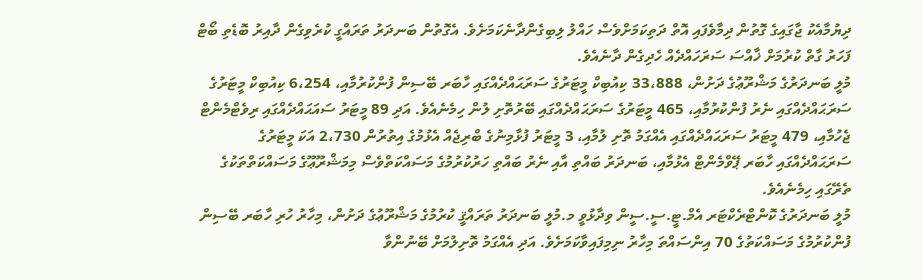ދިޔުމާއެކު ޖާގައިގެ ގޮތުން ދިމާވެފައި އޮތް ދަތިކަމަށްވެސް ހައްލު ލިބިގެންދާނެކަމަށެވެ. އެގޮތުން ބަނދަރު ތަރައްގީ ކުރެވިގެން ދާއިރު ބޮޑެތި ބޯޓް ފަހަރު ގާތް ކުރުމަށް ޚާއްސަ ސަރަހައްދެއް ހެދިގެން ދާނެއެވެ.
މުލީ ބަނދަރުގެ މަޝްރޫޢުގެ ދަށުން، 33،888 ކިއުބިކް މީޓަރުގެ ސަރަޙައްދެއްގައި ހާބަރ ބޭސިން ފުންކުރުމާއި، 6،254 ކިއުބިކް މީޓަރުގެ ސަރަޙައްދެއްގައި ނެރު ފުންކުރުމާއި، 465 މީޓަރުގެ ސަރަޙައްދެއްގައި ބޭރުތޮށި ލުން ހިމެނެއެވެ. އަދި 89 މީޓަރު ސައަޙައްދެއްގައި ރިވެޓްމެންޓް ޖެހުމާއި، 479 މީޓަރު ސަރަޙައްދެއްގައި އެއްގަމު ތޮށި ލުމާއި، 3 މީޓަރު ފުޅާމިނުގެ ބްރިޖެއް އެޅުމުގެ އިތުރުން 2،730 އަކަ މީޓަރުގެ ސަރަޙައްދެއްގައި ހާބަރ ޕޭވްމެންޓް އެޅުމާއި، ބަނދަރު ބައްތި އާއި ނެރު ބައްތި ހަރުކުރުމުގެ މަސައްކަތްވެސް މިމަޝްރޫޢޫގެ މަސައްކަތްތަކުގެ ތެރޭގައި ހިމެނެއެވެ.
މުލީ ބަނދަރުގެ ކޮންޓްރެކްޓަރ އެމް.ޓީ.ސީ.ސީން ވިދާޅުވީ މ.މުލީ ބަނދަރު ތަރައްޤީ ކުރުމުގެ މަޝްރޫޢުގެ ދަށުން، މިހާރު ހުރި ހާބަރ ބޭސިން ފުންކުރުމުގެ މަސައްކަތުގެ 70 އިންސައްތަ މިހާރު ނިމިފައިވާކަމަށެވެ. އަދި އެއްގަމު ތޮށިލުމަށް ބޭނުންވާ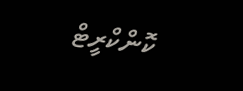ކޮންކްރީޓް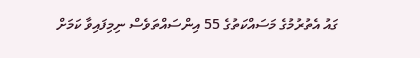ގައު އެތުރުމުގެ މަސައްކަތުގެ 55 އިންސައްތަވެސް ނިމިފައިވާ ކަމަށް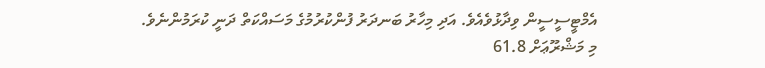އެމްޓީސީސީން ވިދާޅުވެއެވެ. އަދި މިހާރު ބަނދަރު ފުންކުރުމުގެ މަސައްކަތް ދަނީ ކުރަމުންނެވެ.
މި މަޝްރޫޢަށް 61.8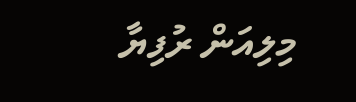މިލިއަން ރުފިޔާ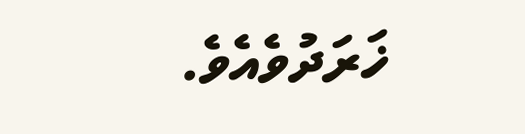ޚަރަދުވެއެވެ.